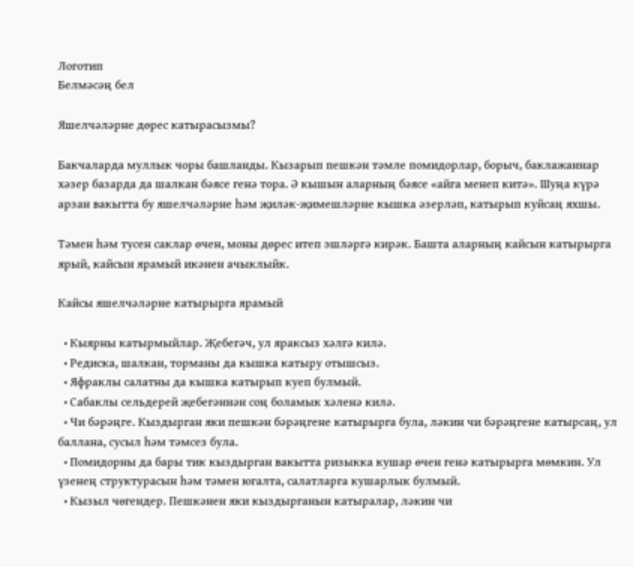Логотип
Белмәсәң бел

Яшелчәләрне дөрес катырасызмы?

Бакчаларда муллык чоры башланды. Кызарып пешкән тәмле помидорлар, борыч, баклажаннар хәзер базарда да шалкан бәясе генә тора. Ә кышын аларның бәясе «айга менеп китә». Шуңа күрә арзан вакытта бу яшелчәләрне һәм җиләк-җимешләрне кышка әзерләп, катырып куйсаң яхшы.

Тәмен һәм тусен саклар өчен, моны дөрес итеп эшләргә кирәк. Башта аларның кайсын катырырга ярый, кайсын ярамый икәнен ачыклыйк.

Кайсы яшелчәләрне катырырга ярамый

  • Кыярны катырмыйлар. Җебегәч, ул яраксыз хәлгә килә.
  • Редиска, шалкан, торманы да кышка катыру отышсыз.
  • Яфраклы салатны да кышка катырып куеп булмый.
  • Сабаклы сельдерей җебегәннән соң боламык хәленә килә.
  • Чи бәрәңге. Кыздырган яки пешкән бәрәңгене катырырга була, ләкин чи бәрәңгене катырсаң, ул баллана, сусыл һәм тәмсез була.
  • Помидорны да бары тик кыздырган вакытта ризыкка кушар өчен генә катырырга мөмкин. Ул үзенең структурасын һәм тәмен югалта, салатларга кушарлык булмый.
  • Кызыл чөгендер. Пешкәнен яки кыздырганын катыралар, ләкин чи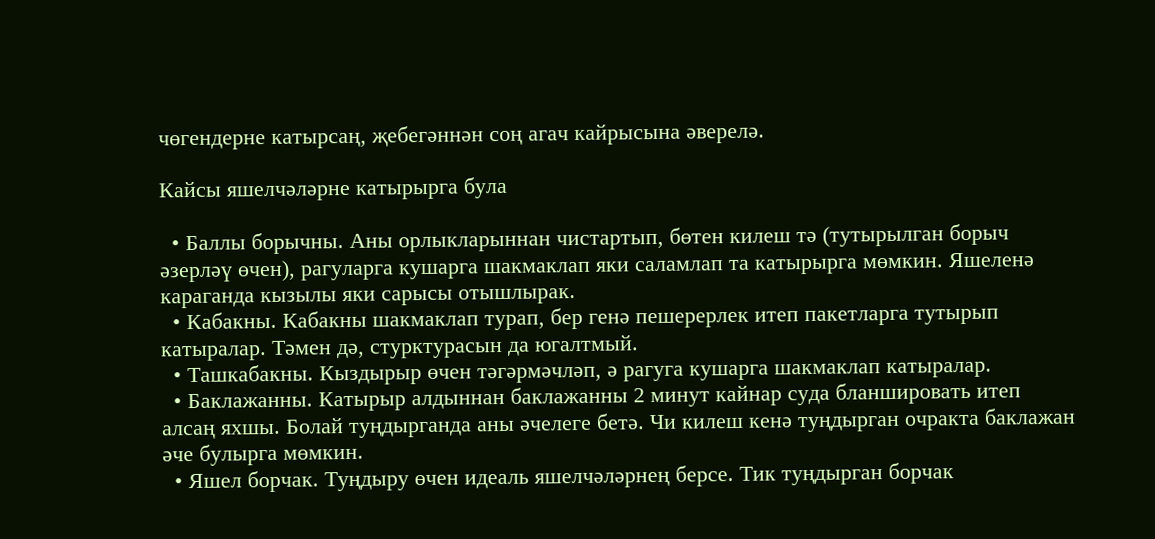чөгендерне катырсаң, җебегәннән соң агач кайрысына әверелә.

Кайсы яшелчәләрне катырырга була

  • Баллы борычны. Аны орлыкларыннан чистартып, бөтен килеш тә (тутырылган борыч әзерләү өчен), рагуларга кушарга шакмаклап яки саламлап та катырырга мөмкин. Яшеленә караганда кызылы яки сарысы отышлырак.
  • Кабакны. Кабакны шакмаклап турап, бер генә пешерерлек итеп пакетларга тутырып катыралар. Тәмен дә, стурктурасын да югалтмый.
  • Ташкабакны. Кыздырыр өчен тәгәрмәчләп, ә рагуга кушарга шакмаклап катыралар.
  • Баклажанны. Катырыр алдыннан баклажанны 2 минут кайнар суда бланшировать итеп алсаң яхшы. Болай туңдырганда аны әчелеге бетә. Чи килеш кенә туңдырган очракта баклажан әче булырга мөмкин.
  • Яшел борчак. Туңдыру өчен идеаль яшелчәләрнең берсе. Тик туңдырган борчак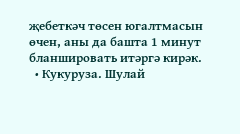җебеткәч төсен югалтмасын өчен, аны да башта 1 минут бланшировать итәргә кирәк.
  • Кукуруза. Шулай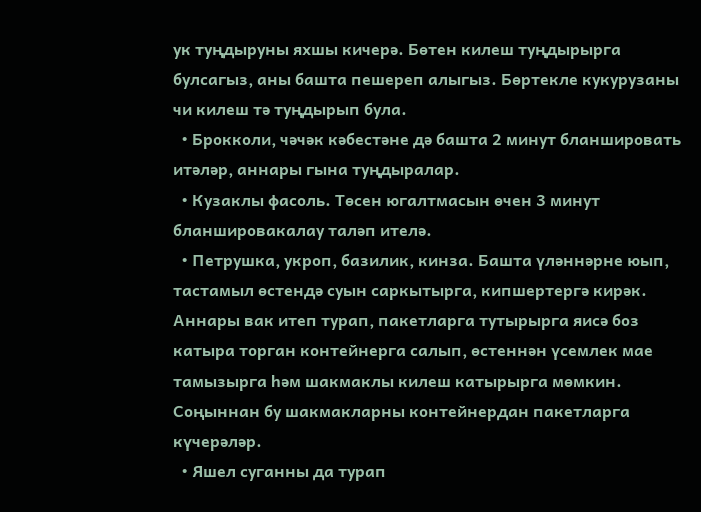ук туңдыруны яхшы кичерә. Бөтен килеш туңдырырга булсагыз, аны башта пешереп алыгыз. Бөртекле кукурузаны чи килеш тә туңдырып була.
  • Брокколи, чәчәк кәбестәне дә башта 2 минут бланшировать итәләр, аннары гына туңдыралар.
  • Кузаклы фасоль. Төсен югалтмасын өчен 3 минут бланшировакалау таләп ителә.
  • Петрушка, укроп, базилик, кинза. Башта үләннәрне юып, тастамыл өстендә суын саркытырга, кипшертергә кирәк. Аннары вак итеп турап, пакетларга тутырырга яисә боз катыра торган контейнерга салып, өстеннән үсемлек мае тамызырга һәм шакмаклы килеш катырырга мөмкин. Соңыннан бу шакмакларны контейнердан пакетларга күчерәләр.
  • Яшел суганны да турап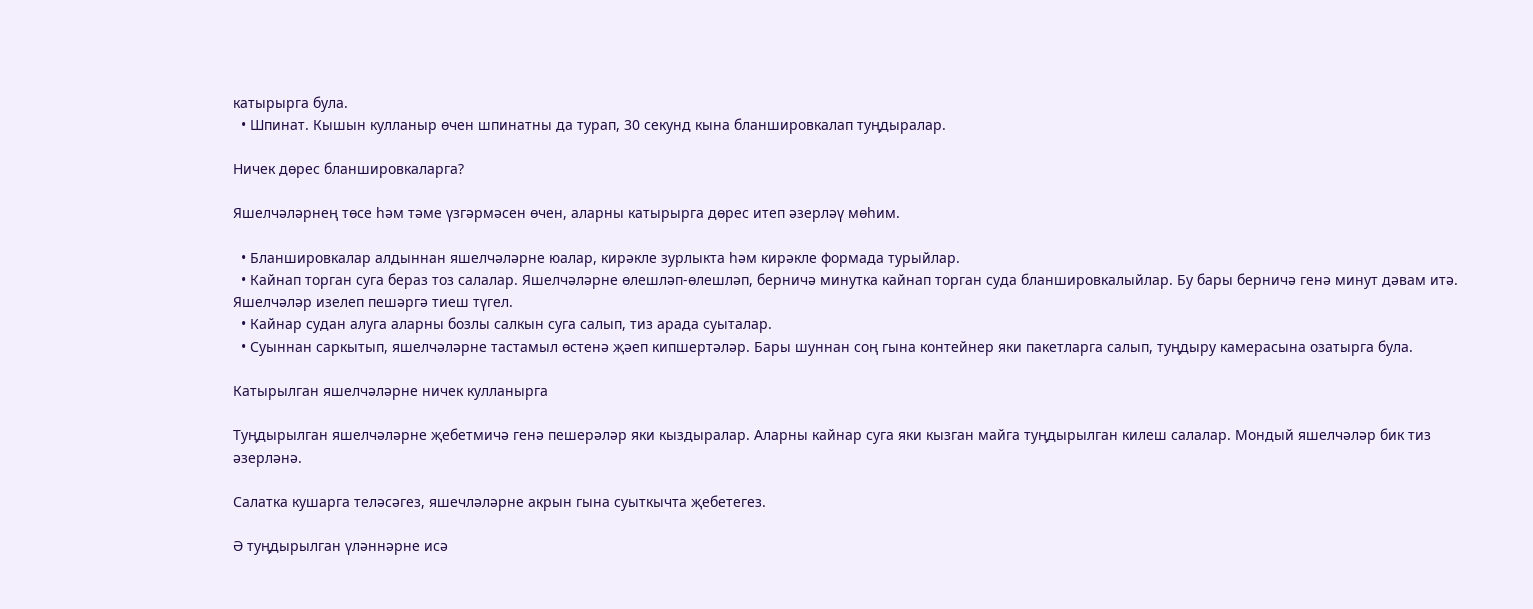катырырга була.
  • Шпинат. Кышын кулланыр өчен шпинатны да турап, 30 секунд кына бланшировкалап туңдыралар.

Ничек дөрес бланшировкаларга?

Яшелчәләрнең төсе һәм тәме үзгәрмәсен өчен, аларны катырырга дөрес итеп әзерләү мөһим.

  • Бланшировкалар алдыннан яшелчәләрне юалар, кирәкле зурлыкта һәм кирәкле формада турыйлар.
  • Кайнап торган суга бераз тоз салалар. Яшелчәләрне өлешләп-өлешләп, берничә минутка кайнап торган суда бланшировкалыйлар. Бу бары берничә генә минут дәвам итә. Яшелчәләр изелеп пешәргә тиеш түгел.
  • Кайнар судан алуга аларны бозлы салкын суга салып, тиз арада суыталар.
  • Суыннан саркытып, яшелчәләрне тастамыл өстенә җәеп кипшертәләр. Бары шуннан соң гына контейнер яки пакетларга салып, туңдыру камерасына озатырга була.

Катырылган яшелчәләрне ничек кулланырга

Туңдырылган яшелчәләрне җебетмичә генә пешерәләр яки кыздыралар. Аларны кайнар суга яки кызган майга туңдырылган килеш салалар. Мондый яшелчәләр бик тиз әзерләнә.

Салатка кушарга теләсәгез, яшечләләрне акрын гына суыткычта җебетегез.

Ә туңдырылган үләннәрне исә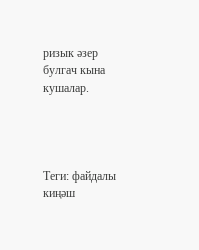ризык әзер булгач кына кушалар.




Теги: файдалы киңәш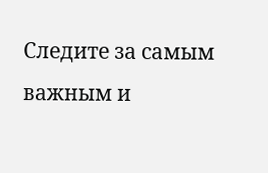Следите за самым важным и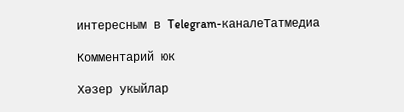интересным в Telegram-каналеТатмедиа

Комментарий юк

Хәзер укыйлар